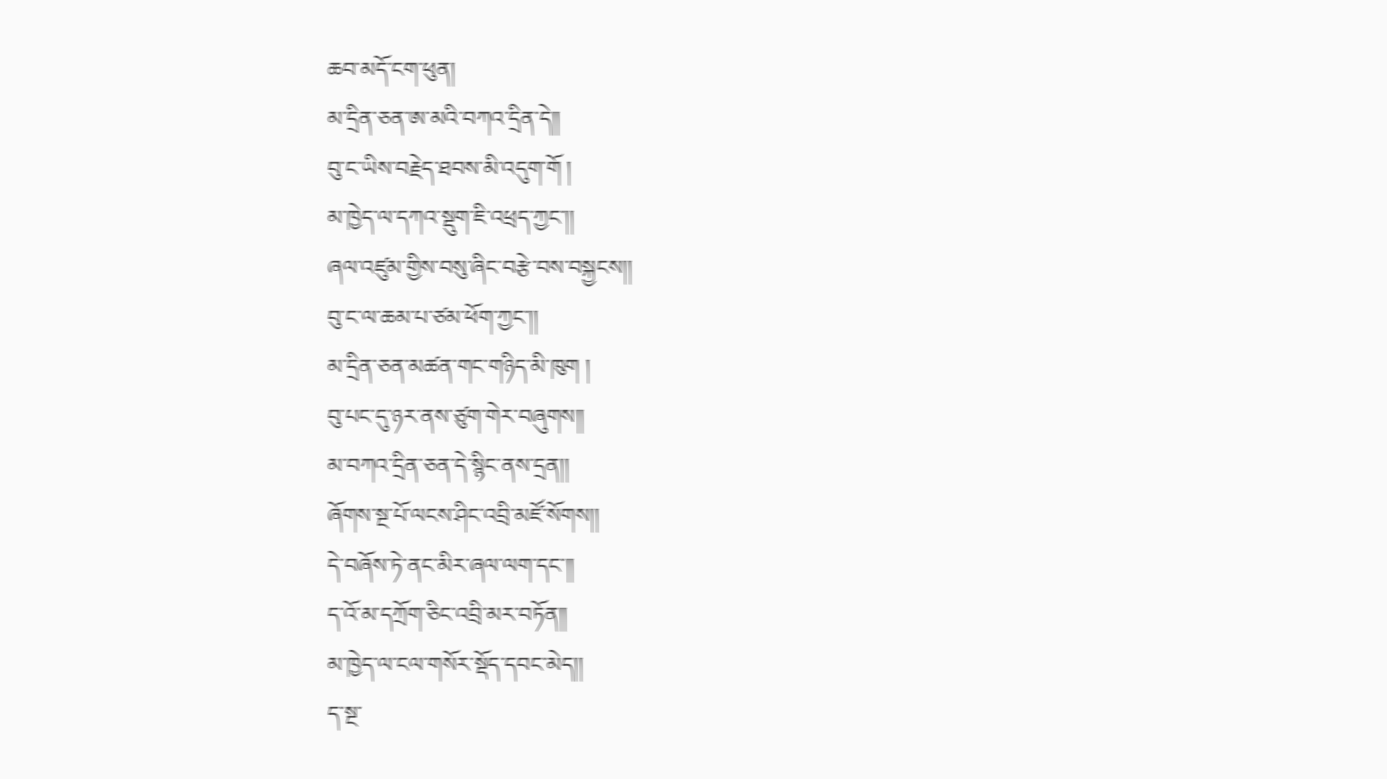ཆབ་མདོ་ངག་ཕུན།
མ་དྲིན་ཅན་ཨ་མའི་བཀའ་དྲིན་དེ།།
བུ་ང་ཡིས་བརྗེད་ཐབས་མི་འདུག་གོ །
མ་ཁྱེད་ལ་དཀའ་སྡུག་ཇི་འཕྲད་ཀྱང་།།
ཞལ་འཛུམ་གྱིས་བསུ་ཞིང་བརྩེ་བས་བསྐྱངས།།
བུ་ང་ལ་ཆམ་པ་ཙམ་ཕོག་ཀྱང་།།
མ་དྲིན་ཅན་མཚན་གང་གཉིད་མི་ཁུག །
བུ་པང་དུ་ཉར་ནས་ཙུག་གེར་བཞུགས།།
མ་བཀའ་དྲིན་ཅན་དེ་སྙིང་ནས་དྲན།།
ཞོགས་སྔ་པོ་ལངས་ཤིང་འབྲི་མཛོ་སོགས།།
དེ་བཞོས་ཏེ་ནང་མིར་ཞལ་ལག་དང་།།
ད་འོ་མ་དཀྲོག་ཅིང་འབྲི་མར་བཏོན།།
མ་ཁྱེད་ལ་ངལ་གསོར་སྡོད་དབང་མེད།།
ད་སྔ་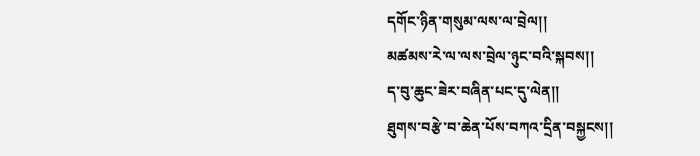དགོང་ཉིན་གསུམ་ལས་ལ་བྲེལ།།
མཚམས་རེ་ལ་ལས་བྲེལ་ཉུང་བའི་སྐབས།།
ད་བུ་ཆུང་ཟེར་བཞིན་པང་དུ་ལེན།།
ཐུགས་བརྩེ་བ་ཆེན་པོས་བཀའ་དྲིན་བསྐྱངས།།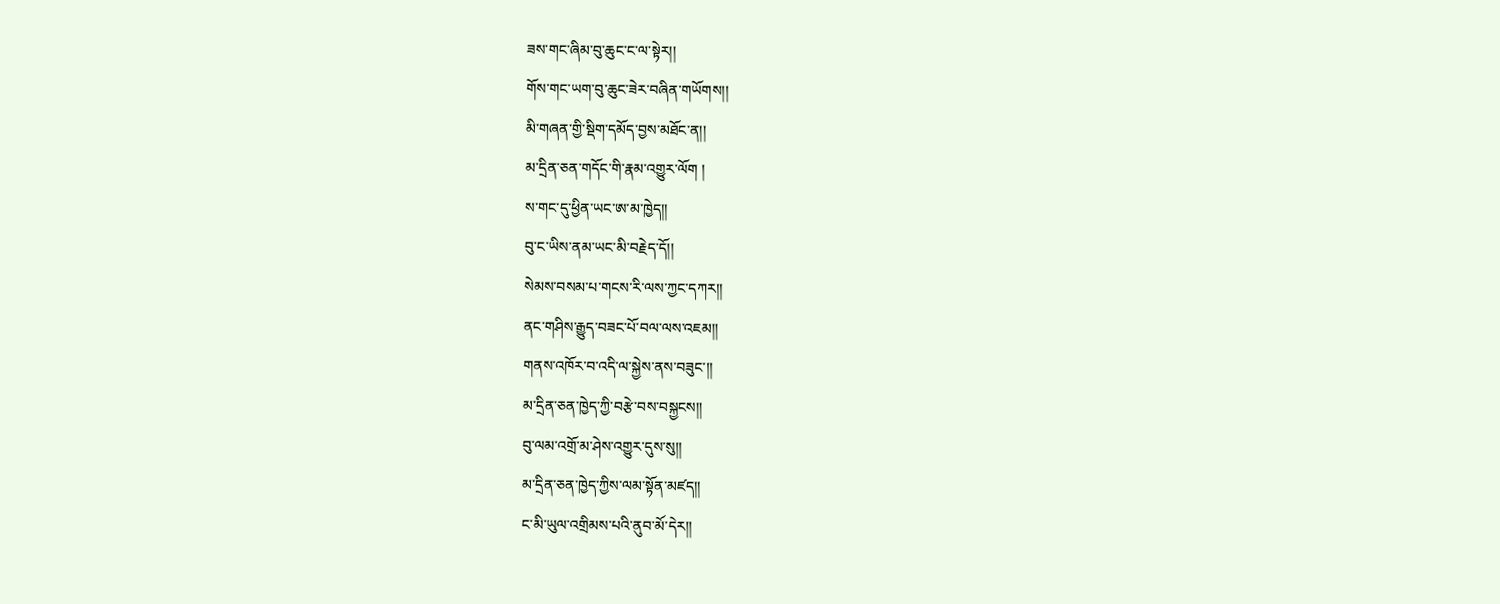ཟས་གང་ཞིམ་བུ་ཆུང་ང་ལ་སྟེར།།
གོས་གང་ཡག་བུ་ཆུང་ཟེར་བཞིན་གཡོགས།།
མི་གཞན་གྱི་སྡིག་དམོད་བྱས་མཐོང་ན།།
མ་དྲིན་ཅན་གདོང་གི་རྣམ་འགྱུར་ལོག །
ས་གང་དུ་ཕྱིན་ཡང་ཨ་མ་ཁྱེད།།
བུ་ང་ཡིས་ནམ་ཡང་མི་བརྗེད་དོ།།
སེམས་བསམ་པ་གངས་རི་ལས་ཀྱང་དཀར།།
ནང་གཤིས་རྒྱུད་བཟང་པོ་བལ་ལས་འཇམ།།
གནས་འཁོར་བ་འདི་ལ་སྐྱེས་ནས་བཟུང་།།
མ་དྲིན་ཅན་ཁྱེད་ཀྱི་བརྩེ་བས་བསྐྱངས།།
བུ་ལམ་འགྲོ་མ་ཤེས་འགྱུར་དུས་སུ།།
མ་དྲིན་ཅན་ཁྱེད་ཀྱིས་ལམ་སྟོན་མཛད།།
ང་མི་ཡུལ་འགྲིམས་པའི་ནུབ་མོ་དེར།།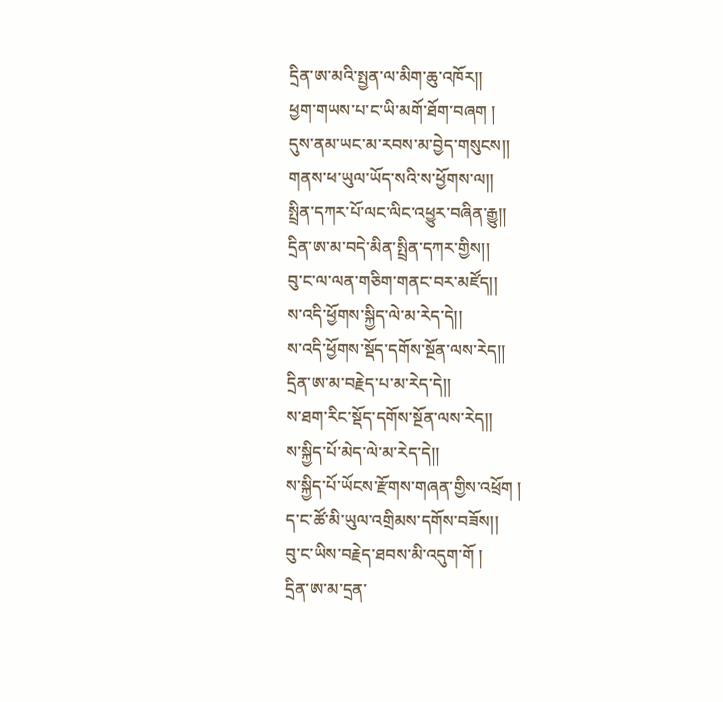དྲིན་ཨ་མའི་སྤྱན་ལ་མིག་ཆུ་འཁོར།།
ཕྱག་གཡས་པ་ང་ཡི་མགོ་ཐོག་བཞག །
དུས་ནམ་ཡང་མ་རབས་མ་བྱེད་གསུངས།།
གནས་ཕ་ཡུལ་ཡོད་སའི་ས་ཕྱོགས་ལ།།
སྤྲིན་དཀར་པོ་ལང་ལིང་འཕྱུར་བཞིན་རྒྱུ།།
དྲིན་ཨ་མ་བདེ་མིན་སྤྲིན་དཀར་གྱིས།།
བུ་ང་ལ་ལན་གཅིག་གནང་བར་མཛོད།།
ས་འདི་ཕྱོགས་སྐྱིད་ལེ་མ་རེད་དེ།།
ས་འདི་ཕྱོགས་སྡོད་དགོས་སྔོན་ལས་རེད།།
དྲིན་ཨ་མ་བརྗེད་པ་མ་རེད་དེ།།
ས་ཐག་རིང་སྡོད་དགོས་སྔོན་ལས་རེད།།
ས་སྐྱིད་པོ་མེད་ལེ་མ་རེད་དེ།།
ས་སྐྱིད་པོ་ཡོངས་རྫོགས་གཞན་གྱིས་འཕྲོག །
ད་ང་ཚོ་མི་ཡུལ་འགྲིམས་དགོས་བཟོས།།
བུ་ང་ཡིས་བརྗེད་ཐབས་མི་འདུག་གོ །
དྲིན་ཨ་མ་དྲན་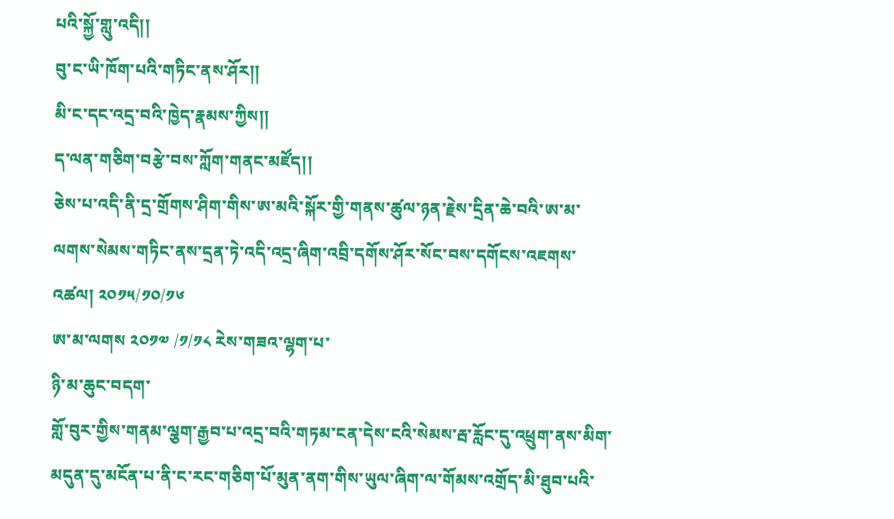པའི་སྐྱོ་གླུ་འདི།།
བུ་ང་ཡི་ཁོག་པའི་གཏིང་ནས་ཤོར།།
མི་ང་དང་འདྲ་བའི་ཁྱེད་རྣམས་ཀྱིས།།
ད་ལན་གཅིག་བརྩེ་བས་ཀློག་གནང་མཛོད།།
ཅེས་པ་འདི་ནི་དྲ་གྲོགས་ཤིག་གིས་ཨ་མའི་སྐོར་གྱི་གནས་ཚུལ་ཉན་རྗེས་དྲིན་ཆེ་བའི་ཨ་མ་ལགས་སེམས་གཏིང་ནས་དྲན་ཏེ་འདི་འདྲ་ཞིག་འབྲི་དགོས་ཤོར་སོང་བས་དགོངས་འཇགས་འཚལ། ༢༠༡༥/༡༠/༡༦
ཨ་མ་ལགས ༢༠༡༧ /༡/༡༨ རེས་གཟའ་ལྷག་པ་
ཉི་མ་ཆུང་བདག་
གློ་བུར་གྱིས་གནམ་ལྕག་རྒྱབ་པ་འདྲ་བའི་གཏམ་ངན་དེས་ངའི་སེམས་རྦ་རློང་དུ་འཕྲུག་ནས་མིག་མདུན་དུ་མངོན་པ་ནི་ང་རང་གཅིག་པོ་མུན་ནག་གིས་ཡུལ་ཞིག་ལ་གོམས་འགྲོད་མི་ཐུབ་པའི་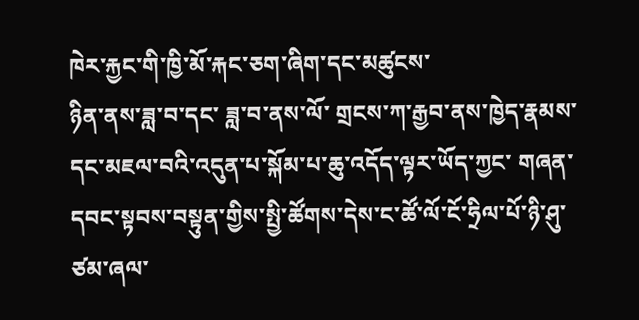ཁེར་རྐྱང་གི་ཁྱི་མོ་རྐང་ཅག་ཞིག་དང་མཚུངས་
ཉིན་ནས་ཟླ་བ་དང་ ཟླ་བ་ནས་ལོ་ གྲངས་ཀ་རྒྱབ་ནས་ཁྱེད་རྣམས་དང་མཇལ་བའི་འདུན་པ་སྐོམ་པ་ཆུ་འདོད་ལྟར་ཡོད་ཀྱང་ གཞན་དབང་སྟབས་བསྟུན་གྱིས་སྤྱི་ཚོགས་དེས་ང་ཚོ་ལོ་ངོ་ཧྲིལ་པོ་ཉི་ཤུ་ཙམ་ཞལ་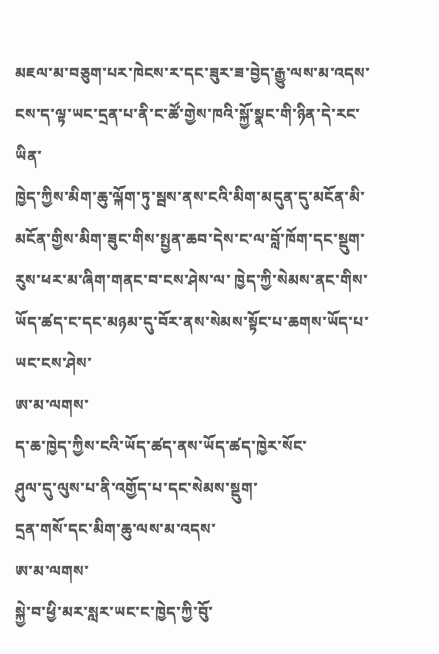མཇལ་མ་བཅུག་པར་ཁེངས་ར་དང་ཟུར་ཟ་བྱེད་རྒྱུ་ལས་མ་འདས་
ངས་ད་ལྟ་ཡང་དྲན་པ་ནི་ང་ཚོ་གྱེས་ཁའི་སྐྱོ་སྣང་གི་ཉིན་དེ་རང་ཡིན་
ཁྱེད་ཀྱིས་མིག་ཆུ་ལྐོག་ཏུ་སྦས་ནས་ངའི་མིག་མདུན་དུ་མངོན་མི་མངོན་གྱིས་མིག་ཟུང་གིས་སྤྱན་ཆབ་དེས་ང་ལ་བློ་ཁོག་དང་སྡུག་རུས་ཕར་མ་ཞིག་གནང་བ་ངས་ཤེས་ལ་ ཁྱེད་ཀྱི་སེམས་ནང་གིས་ཡོད་ཚད་ང་དང་མཉམ་དུ་བོར་ནས་སེམས་སྟོང་པ་ཆགས་ཡོད་པ་ཡང་ངས་ཤེས་
ཨ་མ་ལགས་
ད་ཆ་ཁྱེད་ཀྱིས་ངའི་ཡོད་ཚད་ནས་ཡོད་ཚད་ཁྱེར་སོང་
ཤུལ་དུ་ལུས་པ་ནི་འགྱོད་པ་དང་སེམས་སྡུག་
དྲན་གསོ་དང་མིག་ཆུ་ལས་མ་འདས་
ཨ་མ་ལགས་
སྐྱེ་བ་ཕྱི་མར་སླར་ཡང་ང་ཁྱེད་ཀྱི་བོུ་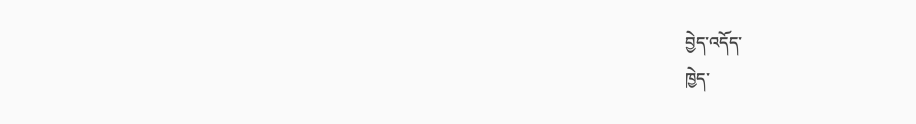བྱེད་འདོད་
ཁྱེད་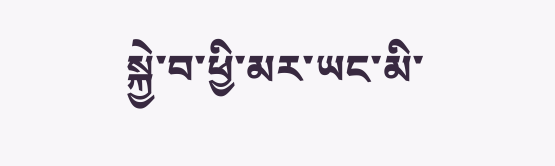སྐྱེ་བ་ཕྱི་མར་ཡང་མི་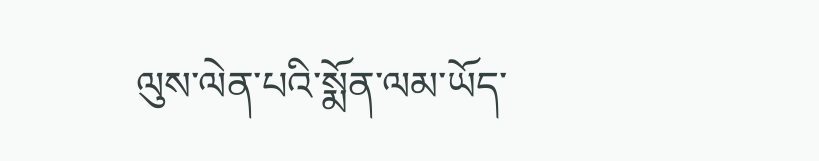ལུས་ལེན་པའི་སྨོན་ལམ་ཡོད་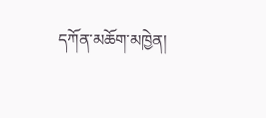དཀོན་མཆོག་མཁྱེན།